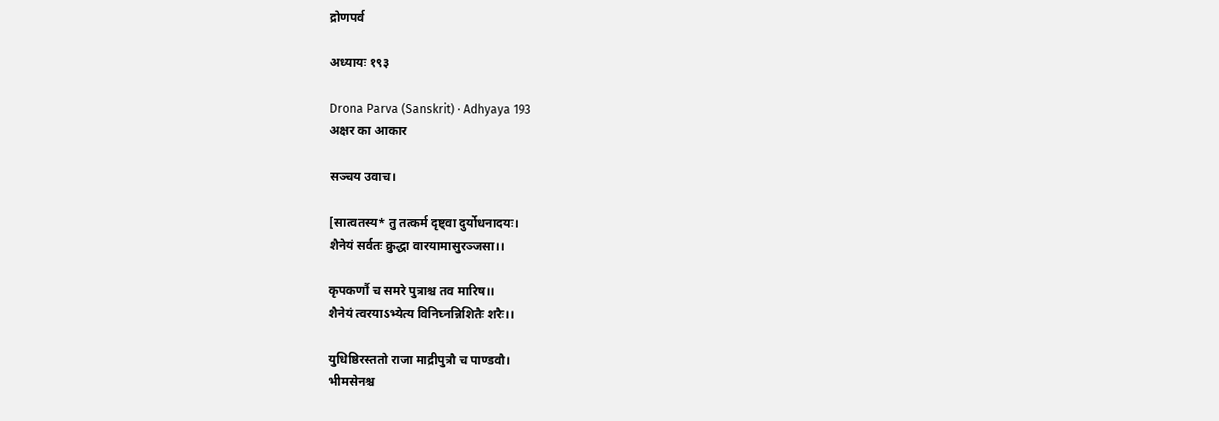द्रोणपर्व

अध्यायः १९३

Drona Parva (Sanskrit) · Adhyaya 193
अक्षर का आकार

सञ्चय उवाच।

[सात्वतस्य* तु तत्कर्म दृष्ट्वा दुर्योधनादयः।
शैनेयं सर्वतः क्रुद्धा वारयामासुरञ्जसा।।

कृपकर्णौ च समरे पुत्राश्च तव मारिष।।
शैनेयं त्वरयाऽभ्येत्य विनिघ्नन्निशितैः शरैः।।

युधिष्ठिरस्ततो राजा माद्रीपुत्रौ च पाण्डवौ।
भीमसेनश्च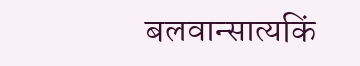बलवान्सात्यकिं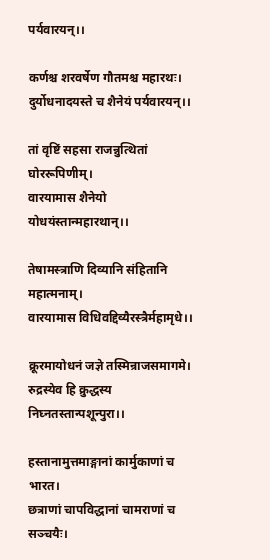पर्यवारयन्।।

कर्णश्च शरवर्षेण गौतमश्च महारथः।
दुर्योधनादयस्ते च शैनेयं पर्यवारयन्।।

तां वृष्टिं सहसा राजन्नुत्थितां घोररूपिणीम्।
वारयामास शैनेयो योधयंस्तान्महारथान्।।

तेषामस्त्राणि दिव्यानि संहितानि महात्मनाम्।
वारयामास विधिवद्दिव्यैरस्त्रैर्महामृधे।।

क्रूरमायोधनं जज्ञे तस्मिन्राजसमागमे।
रुद्रस्येव हि क्रुद्धस्य निघ्नतस्तान्पशून्पुरा।।

हस्तानामुत्तमाङ्गानां कार्मुकाणां च भारत।
छत्राणां चापविद्धानां चामराणां च सञ्चयैः।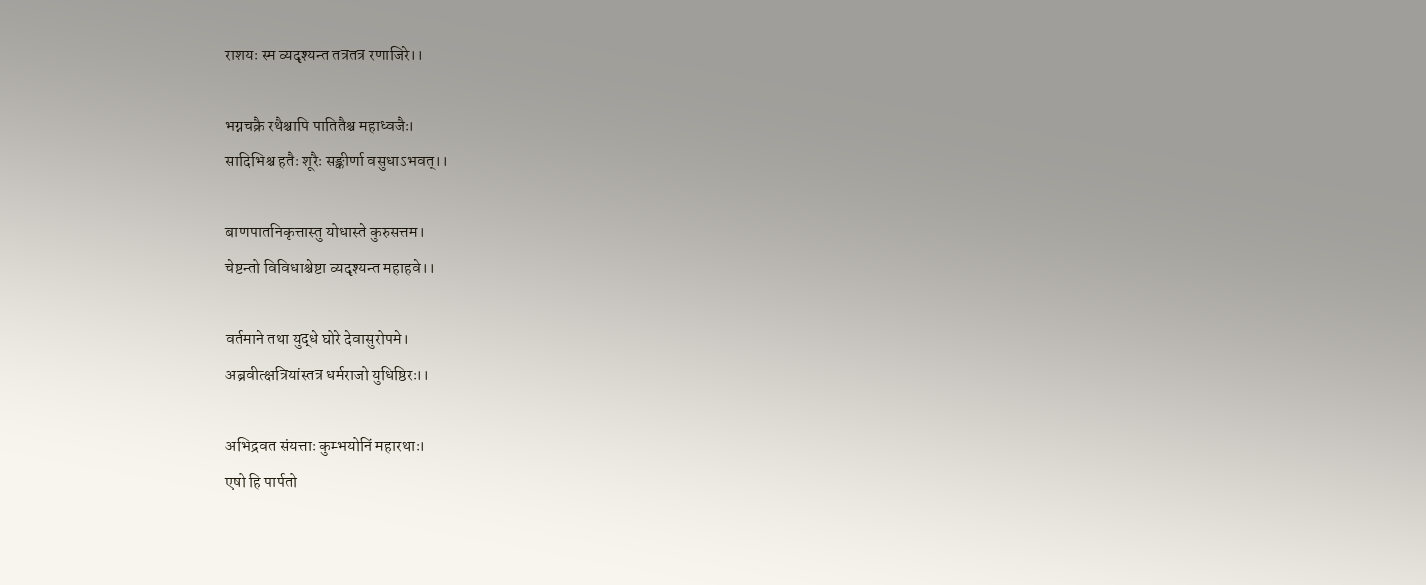राशयः स्म व्यदृश्यन्त तत्रतत्र रणाजिरे।।

भग्नचक्रै रथैश्चापि पातितैश्च महाध्वजैः।
सादिभिश्च हतैः शूरैः सङ्कीर्णा वसुधाऽभवत्।।

बाणपातनिकृत्तास्तु योधास्ते कुरुसत्तम।
चेष्टन्तो विविधाश्चेष्टा व्यदृश्यन्त महाहवे।।

वर्तमाने तथा युद्धे घोरे देवासुरोपमे।
अब्रवीत्क्षत्रियांस्तत्र धर्मराजो युधिष्ठिरः।।

अभिद्रवत संयत्ताः कुम्भयोनिं महारथाः।
एषो हि पार्पतो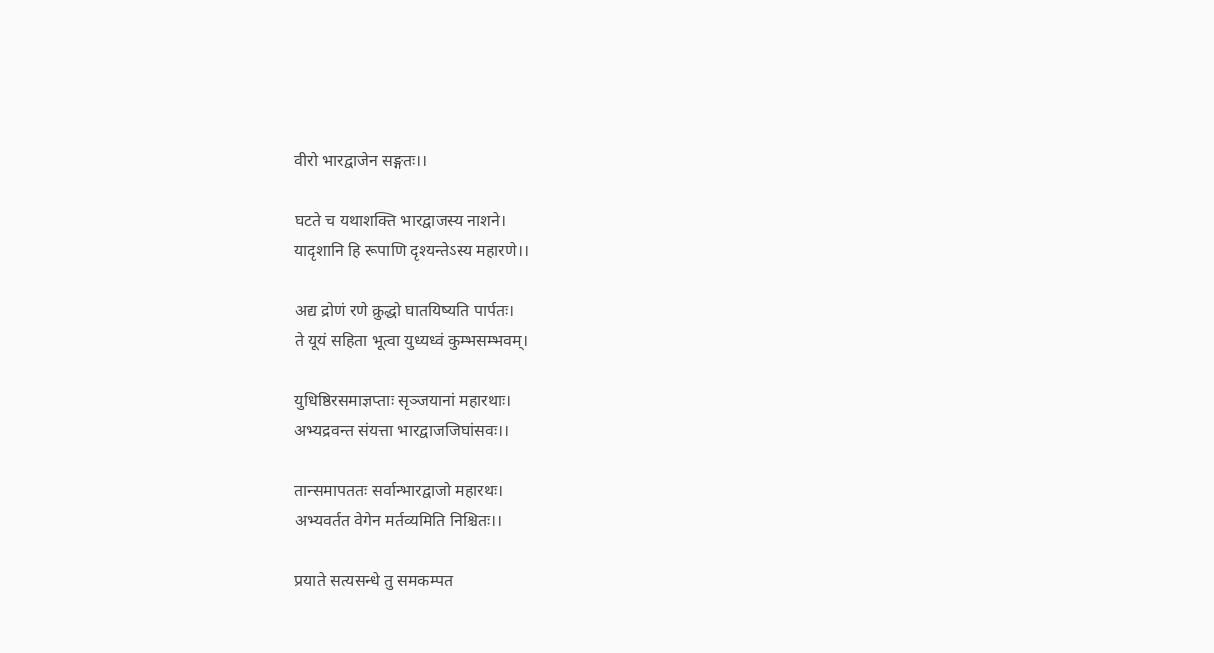वीरो भारद्वाजेन सङ्गतः।।

घटते च यथाशक्ति भारद्वाजस्य नाशने।
यादृशानि हि रूपाणि दृश्यन्तेऽस्य महारणे।।

अद्य द्रोणं रणे क्रुद्धो घातयिष्यति पार्पतः।
ते यूयं सहिता भूत्वा युध्यध्वं कुम्भसम्भवम्।

युधिष्ठिरसमाज्ञप्ताः सृञ्जयानां महारथाः।
अभ्यद्रवन्त संयत्ता भारद्वाजजिघांसवः।।

तान्समापततः सर्वान्भारद्वाजो महारथः।
अभ्यवर्तत वेगेन मर्तव्यमिति निश्चितः।।

प्रयाते सत्यसन्धे तु समकम्पत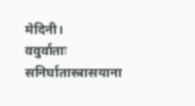मेदिनी।
ववुर्वाताः सनिर्घातास्त्रासयाना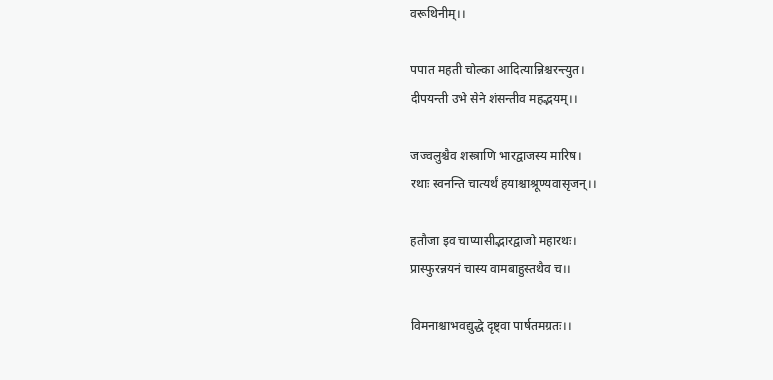वरूथिनीम्।।

पपात महती चोल्का आदित्यान्निश्चरन्त्युत।
दीपयन्ती उभे सेने शंसन्तीव महद्भयम्।।

जज्वलुश्चैव शस्त्राणि भारद्वाजस्य मारिष।
रथाः स्वनन्ति चात्यर्थं हयाश्चाश्रूण्यवासृजन्।।

हतौजा इव चाप्यासीद्भारद्वाजो महारथः।
प्रास्फुरन्नयनं चास्य वामबाहुस्तथैव च।।

विमनाश्चाभवद्युद्धे दृष्ट्वा पार्षतमग्रतः।।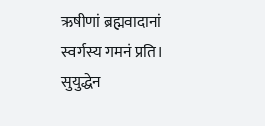ऋषीणां ब्रह्मवादानां स्वर्गस्य गमनं प्रति।
सुयुद्धेन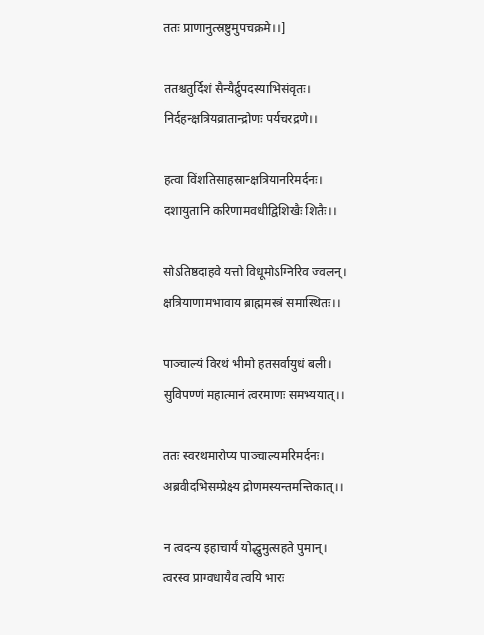ततः प्राणानुत्स्रष्टुमुपचक्रमे।।]

ततश्चतुर्दिशं सैन्यैर्द्रुपदस्याभिसंवृतः।
निर्दहन्क्षत्रियव्रातान्द्रोणः पर्यचरद्रणे।।

हत्वा विंशतिसाहस्रान्क्षत्रियानरिमर्दनः।
दशायुतानि करिणामवधीद्विशिखैः शितैः।।

सोऽतिष्ठदाहवे यत्तो विधूमोऽग्निरिव ज्वलन्।
क्षत्रियाणामभावाय ब्राह्ममस्त्रं समास्थितः।।

पाञ्चाल्यं विरथं भीमो हतसर्वायुधं बली।
सुविपण्णं महात्मानं त्वरमाणः समभ्ययात्।।

ततः स्वरथमारोप्य पाञ्चाल्यमरिमर्दनः।
अब्रवीदभिसम्प्रेक्ष्य द्रोणमस्यन्तमन्तिकात्।।

न त्वदन्य इहाचार्यं योद्धुमुत्सहते पुमान्।
त्वरस्व प्राग्वधायैव त्वयि भारः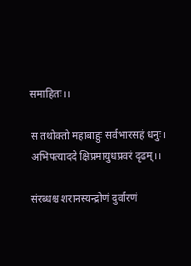समाहितः।।

स तथोक्तो महाबाहुः सर्वभारसहं धनुः।
अभिपत्याददे क्षिप्रमायुधप्रवरं दृढम्।।

संरब्धश्च शरानस्यन्द्रोणं दुर्वारणं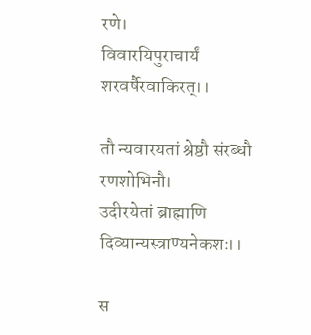रणे।
विवारयिपुराचार्यं शरवर्षैरवाकिरत्।।

तौ न्यवारयतां श्रेष्ठौ संरब्धौ रणशोभिनौ।
उदीरयेतां ब्राह्माणि दिव्यान्यस्त्राण्यनेकशः।।

स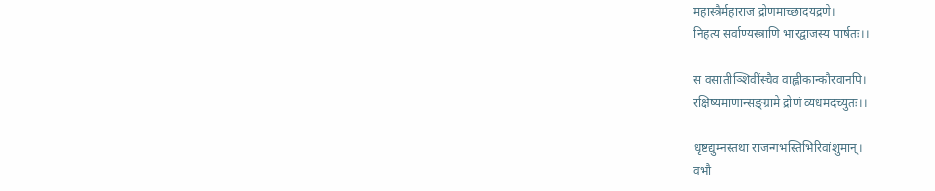महास्त्रैर्महाराज द्रोणमाच्छादयद्रणे।
निहत्य सर्वाण्यस्त्राणि भारद्वाजस्य पार्षतः।।

स वसातीञ्शिवींस्चैव वाह्लीकान्कौरवानपि।
रक्षिष्यमाणान्सङ्ग्रामे द्रोणं व्यधमदच्युतः।।

धृष्टद्युम्नस्तथा राजन्गभस्तिभिरिवांशुमान्।
वभौ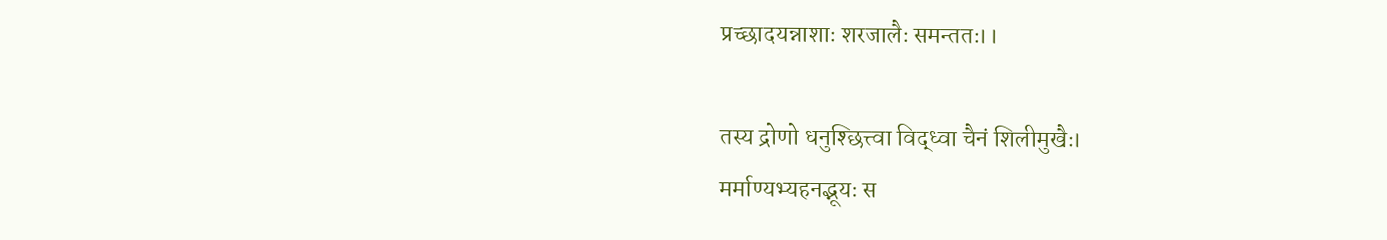प्रच्छादयन्नाशाः शरजालैः समन्ततः।।

तस्य द्रोणो धनुश्छित्त्वा विद्ध्वा चैनं शिलीमुखैः।
मर्माण्यभ्यहनद्भूयः स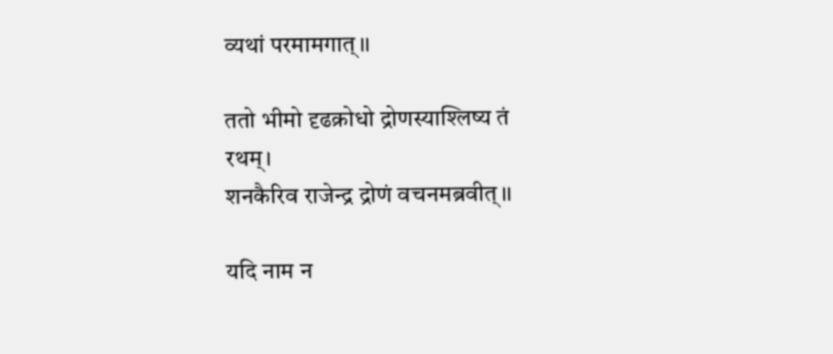व्यथां परमामगात्।।

ततो भीमो दृढक्रोधो द्रोणस्याश्लिष्य तं रथम्।
शनकैरिव राजेन्द्र द्रोणं वचनमब्रवीत्।।

यदि नाम न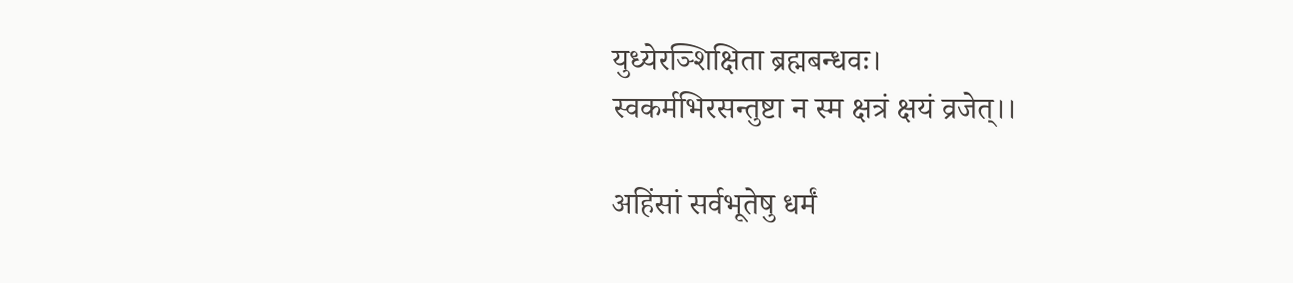युध्येरञ्शिक्षिता ब्रह्मबन्धवः।
स्वकर्मभिरसन्तुष्टा न स्म क्षत्रं क्षयं व्रजेत्।।

अहिंसां सर्वभूतेषु धर्मं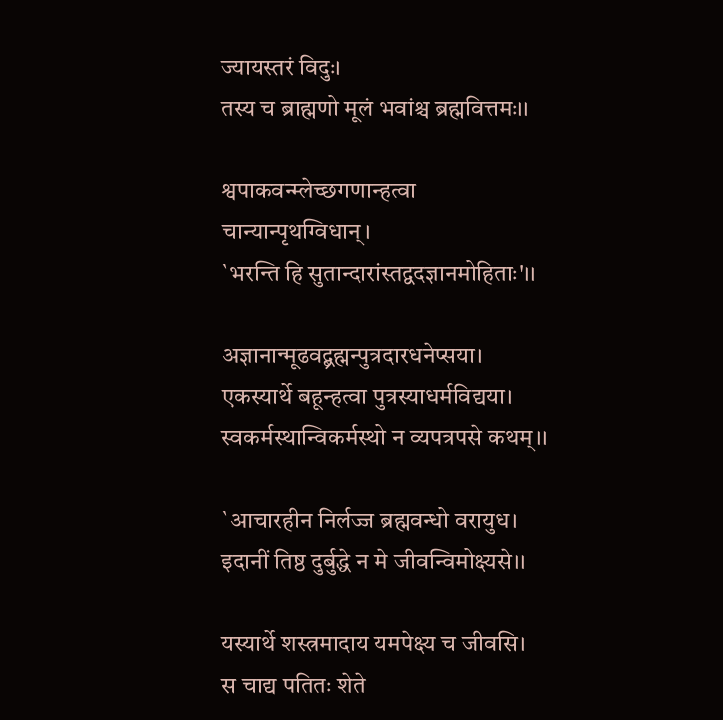ज्यायस्तरं विदुः।
तस्य च ब्राह्मणो मूलं भवांश्च ब्रह्मवित्तमः।।

श्वपाकवन्म्लेच्छगणान्हत्वा चान्यान्पृथग्विधान्।
`भरन्ति हि सुतान्दारांस्तद्वदज्ञानमोहिताः'।।

अज्ञानान्मूढवद्ब्रह्मन्पुत्रदारधनेप्सया।
एकस्यार्थे बहून्हत्वा पुत्रस्याधर्मविद्यया।
स्वकर्मस्थान्विकर्मस्थो न व्यपत्रपसे कथम्।।

`आचारहीन निर्लज्ज ब्रह्मवन्धो वरायुध।
इदानीं तिष्ठ दुर्बुद्धे न मे जीवन्विमोक्ष्यसे।।

यस्यार्थे शस्त्रमादाय यमपेक्ष्य च जीवसि।
स चाद्य पतितः शेते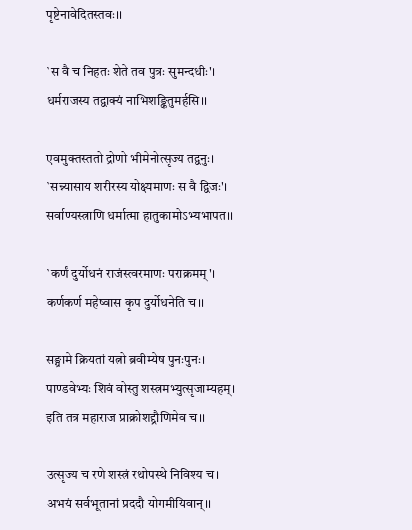पृष्टेनावेदितस्तवः।।

`स वै च निहतः शेते तव पुत्रः सुमन्दधीः'।
धर्मराजस्य तद्वाक्यं नाभिशङ्कितुमर्हसि।।

एवमुक्तस्ततो द्रोणो भीमेनोत्सृज्य तद्वनुः।
`सन्न्यासाय शरीरस्य योक्ष्यमाणः स वै द्विजः'।
सर्वाण्यस्त्राणि धर्मात्मा हातुकामोऽभ्यभापत।।

`कर्णं दुर्योधनं राजंस्त्वरमाणः पराक्रमम्'।
कर्णकर्ण महेष्वास कृप दुर्योधनेति च।।

सङ्ग्रामे क्रियतां यत्नो ब्रवीम्येष पुनःपुनः।
पाण्डवेभ्यः शिवं वोस्तु शस्त्रमभ्युत्सृजाम्यहम्।
इति तत्र महाराज प्राक्रोशद्द्रौणिमेव च।।

उत्सृज्य च रणे शस्त्रं रथोपस्थे निविश्य च।
अभयं सर्वभूतानां प्रददौ योगमीयिवान्।।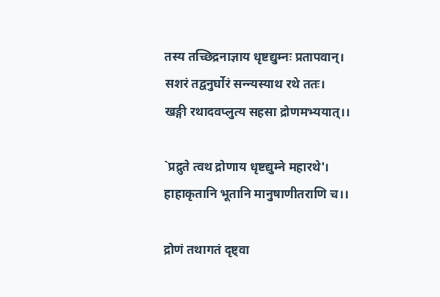तस्य तच्छिद्रनाज्ञाय धृष्टद्युम्नः प्रतापवान्।
सशरं तद्वनुर्घोरं सन्न्यस्याथ रथे ततः।
खङ्गी रथादवप्लुत्य सहसा द्रोणमभ्ययात्।।

`प्रद्रुते त्वथ द्रोणाय धृष्टद्युम्ने महारथे'।
हाहाकृतानि भूतानि मानुषाणीतराणि च।।

द्रोणं तथागतं दृष्ट्वा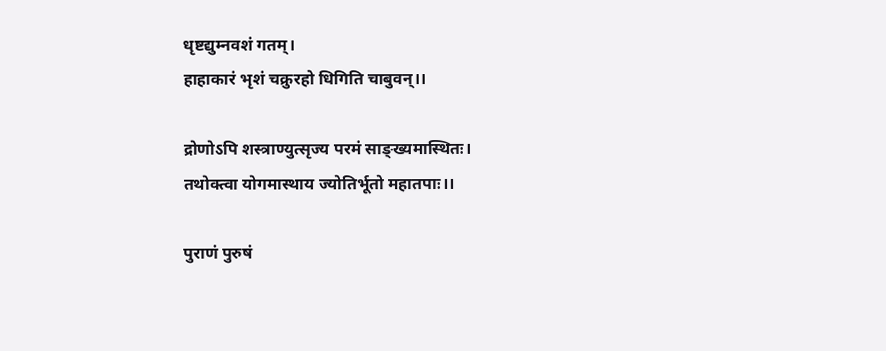धृष्टद्युम्नवशं गतम्।
हाहाकारं भृशं चक्रुरहो धिगिति चाबुवन्।।

द्रोणोऽपि शस्त्राण्युत्सृज्य परमं साङ्ख्यमास्थितः।
तथोक्त्वा योगमास्थाय ज्योतिर्भूतो महातपाः।।

पुराणं पुरुषं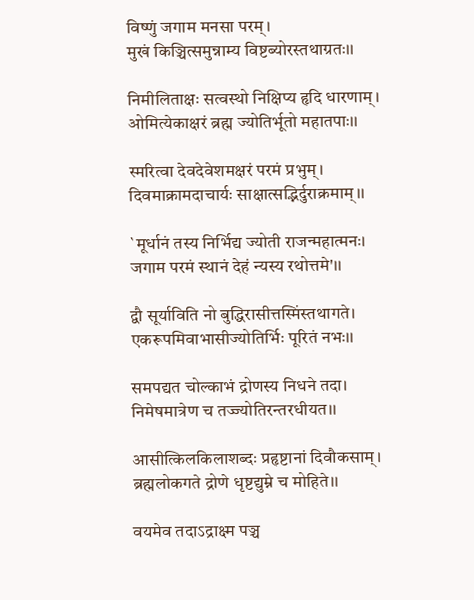विष्णुं जगाम मनसा परम्।
मुखं किञ्चित्समुन्नाम्य विष्टब्योरस्तथाग्रतः।।

निमीलिताक्षः सत्वस्थो निक्षिप्य हृदि धारणाम्।
ओमित्येकाक्षरं ब्रह्म ज्योतिर्भूतो महातपाः।।

स्मरित्वा देवदेवेशमक्षरं परमं प्रभुम्।
दिवमाक्रामदाचार्यः साक्षात्सद्भिर्दुराक्रमाम्।।

`मूर्धानं तस्य निर्भिद्य ज्योती राजन्महात्मनः।
जगाम परमं स्थानं देहं न्यस्य रथोत्तमे'।।

द्वौ सूर्याविति नो बुद्धिरासीत्तस्मिंस्तथागते।
एकरूपमिवाभासीज्योतिर्भिः पूरितं नभः।।

समपद्यत चोल्काभं द्रोणस्य निधने तदा।
निमेषमात्रेण च तज्ज्योतिरन्तरधीयत।।

आसीत्किलकिलाशब्दः प्रहृष्टानां दिवौकसाम्।
ब्रह्मलोकगते द्रोणे धृष्टद्युम्ने च मोहिते।।

वयमेव तदाऽद्राक्ष्म पञ्च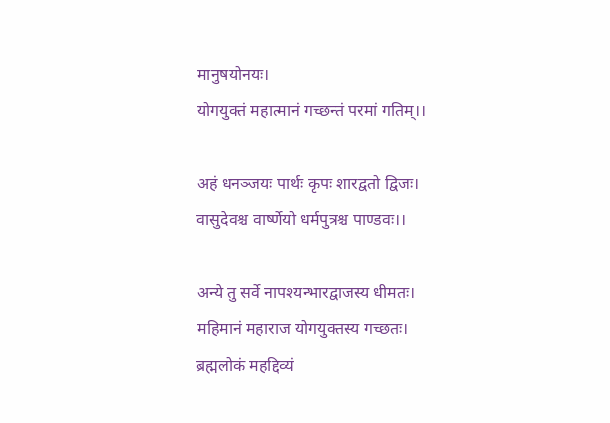मानुषयोनयः।
योगयुक्तं महात्मानं गच्छन्तं परमां गतिम्।।

अहं धनञ्जयः पार्थः कृपः शारद्वतो द्विजः।
वासुदेवश्च वार्ष्णेयो धर्मपुत्रश्च पाण्डवः।।

अन्ये तु सर्वे नापश्यन्भारद्वाजस्य धीमतः।
महिमानं महाराज योगयुक्तस्य गच्छतः।
ब्रह्मलोकं महद्दिव्यं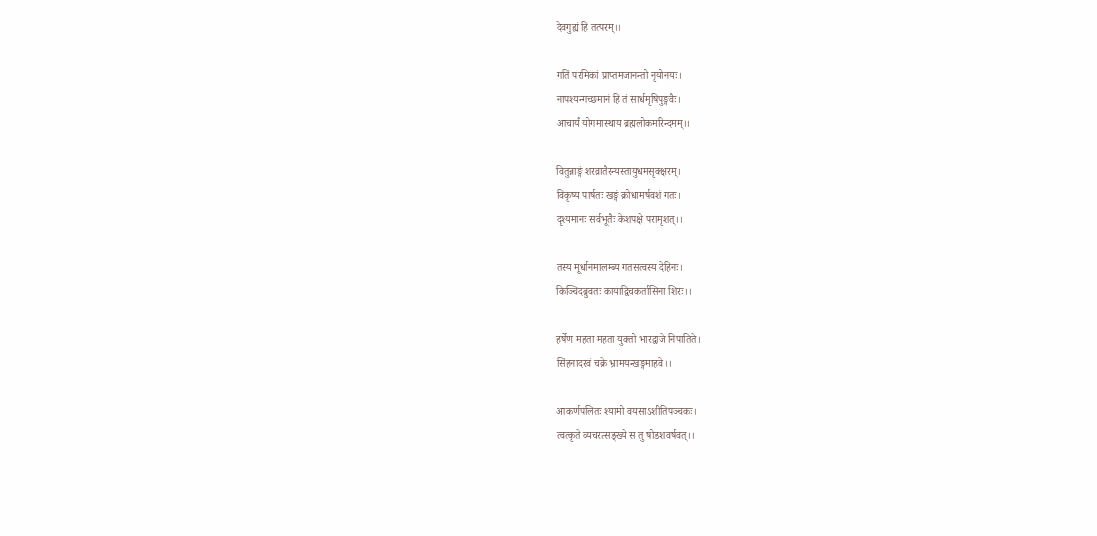देवगुह्यं हि तत्परम्।।

गतिं परमिकां प्राप्तमजानन्तो नृयोनयः।
नापश्यन्गच्छमानं हि तं सार्धमृषिपुङ्गवैः।
आचार्यं योगमास्थाय ब्रह्मलोकमरिन्दमम्।।

वितुन्नाङ्गं शरव्रातैरन्यस्तायुधमसृक्क्षरम्।
विकृष्य पार्षतः खङ्गं क्रोधामर्षवशं गतः।
दृश्यमानः सर्वभूतैः केशपक्षे परामृशत्।।

तस्य मूर्धानमालम्ब्य गतसत्वस्य देहिनः।
किञ्चिदब्रुवतः कायाद्विचकर्तासिना शिरः।।

हर्षेण महता महता युक्तो भारद्वाजे निपातिते।
सिंहनादरवं चक्रे भ्रामयन्खङ्गमाहवे।।

आकर्णपलितः श्यामो वयसाऽशीतिपञ्चकः।
त्वत्कृते व्यचरत्सङ्ख्ये स तु षोडशवर्षवत्।।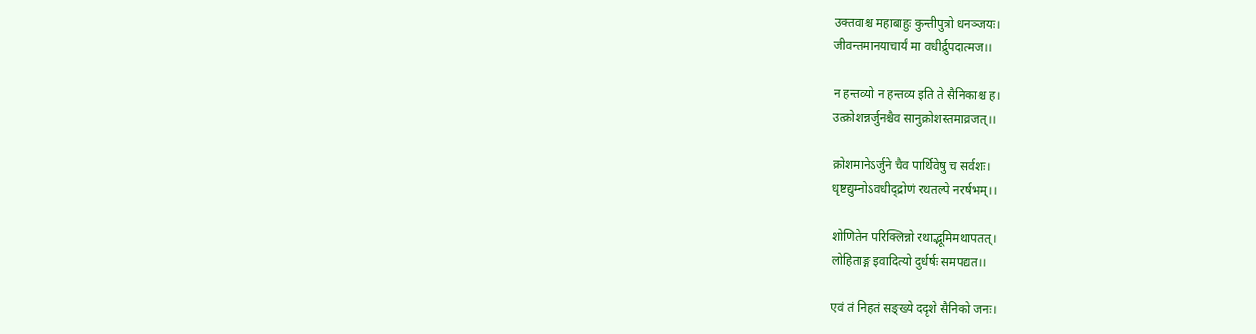उक्तवाश्च महाबाहुः कुन्तीपुत्रो धनञ्जयः।
जीवन्तमानयाचार्यं मा वधीर्द्रुपदात्मज।।

न हन्तव्यो न हन्तव्य इति ते सैनिकाश्च ह।
उत्क्रोशन्नर्जुनश्चैव सानुक्रोशस्तमाव्रजत्।।

क्रोशमानेऽर्जुने चैव पार्थिवेषु च सर्वशः।
धृष्टद्युम्नोऽवधीद्द्रोणं रथतल्पे नरर्षभम्।।

शोणितेन परिक्लिन्नो रथाद्भूमिमथापतत्।
लोहिताङ्ग इवादित्यो दुर्धर्षः समपद्यत।।

एवं तं निहतं सङ्ख्ये ददृशे सैनिको जनः।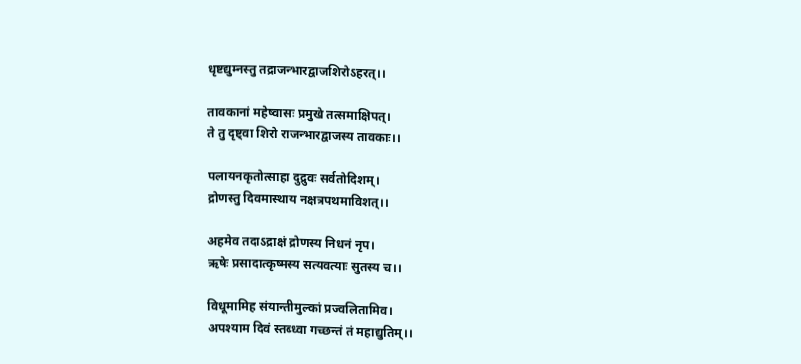धृष्टद्युम्नस्तु तद्राजन्भारद्वाजशिरोऽहरत्।।

तावकानां महेष्वासः प्रमुखे तत्समाक्षिपत्।
ते तु दृष्ट्वा शिरो राजन्भारद्वाजस्य तावकाः।।

पलायनकृतोत्साहा दुद्रुवः सर्वतोदिशम्।
द्रोणस्तु दिवमास्थाय नक्षत्रपथमाविशत्।।

अहमेव तदाऽद्राक्षं द्रोणस्य निधनं नृप।
ऋषेः प्रसादात्कृष्मस्य सत्यवत्याः सुतस्य च।।

विधूमामिह संयान्तीमुल्कां प्रज्वलितामिव।
अपश्याम दिवं स्तब्ध्वा गच्छन्तं तं महाद्युतिम्।।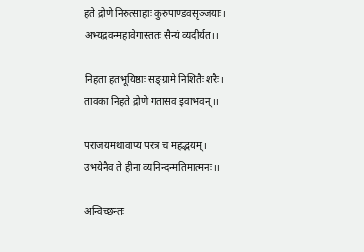हते द्रोणे निरुत्साहाः कुरुपाण्डवसृञ्जयाः।
अभ्यद्रवन्महावेगास्ततः सैन्यं व्यदीर्यत।।

निहता हतभूयिष्ठाः सङ्ग्रामे निशितैः शरैः।
तावका निहते द्रोणे गतासव इवाभवन्।।

पराजयमथावाप्य परत्र च महद्भयम्।
उभयेनैव ते हीना व्यनिन्दन्मतिमात्मनः।।

अन्विच्छन्तः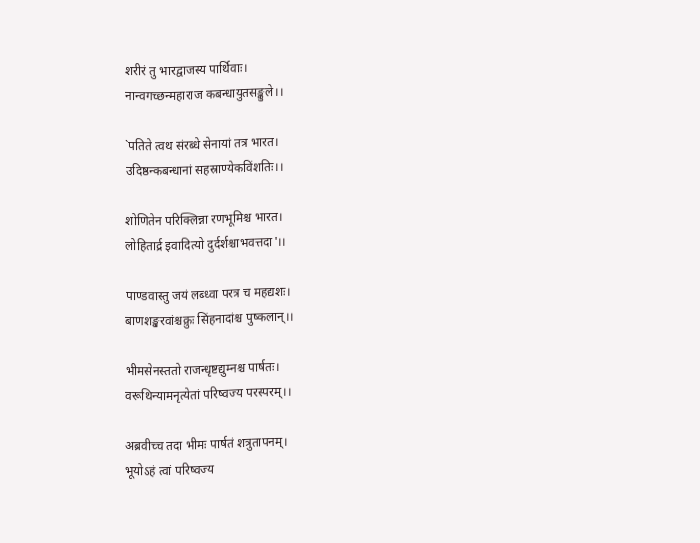शरीरं तु भारद्वाजस्य पार्थिवाः।
नान्वगच्छन्महाराज कबन्धायुतसङ्कुले।।

`पतिते त्वथ संरब्धे सेनायां तत्र भारत।
उदिष्ठन्कबन्धानां सहस्राण्येकविंशतिः।।

शोणितेन परिक्लिन्ना रणभूमिश्च भारत।
लोहितार्द्र इवादित्यो दुर्दर्शश्चाभवत्तदा'।।

पाण्डवास्तु जयं लब्ध्वा परत्र च महद्यशः।
बाणशङ्खरवांश्चक्रुः सिंहनादांश्च पुष्कलान्।।

भीमसेनस्ततो राजन्धृष्टद्युम्नश्च पार्षतः।
वरूथिन्यामनृत्येतां परिष्वज्य परस्परम्।।

अब्रवीच्च तदा भीमः पार्षतं शत्रुतापनम्।
भूयोऽहं त्वां परिष्वज्य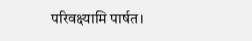परिवक्ष्यामि पार्षत।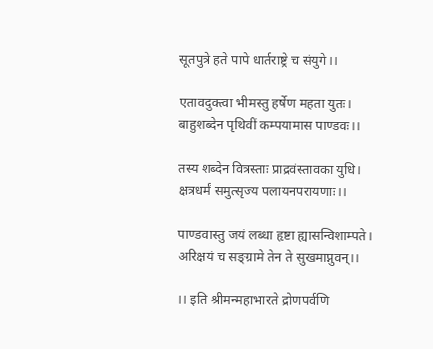सूतपुत्रे हते पापे धार्तराष्ट्रे च संयुगे।।

एतावदुक्त्वा भीमस्तु हर्षेण महता युतः।
बाहुशब्देन पृथिवीं कम्पयामास पाण्डवः।।

तस्य शब्देन वित्रस्ताः प्राद्रवंस्तावका युधि।
क्षत्रधर्मं समुत्सृज्य पलायनपरायणाः।।

पाण्डवास्तु जयं लब्धा हृष्टा ह्यासन्विशाम्पते।
अरिक्षयं च सङ्ग्रामे तेन ते सुखमाप्नुवन्।।

।। इति श्रीमन्महाभारते द्रोणपर्वणि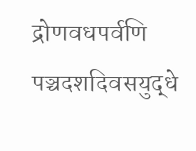द्रोणवधपर्वणि
पञ्चदशदिवसयुद्धे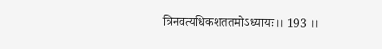त्रिनवत्यधिकशततमोऽध्यायः।। 193 ।।